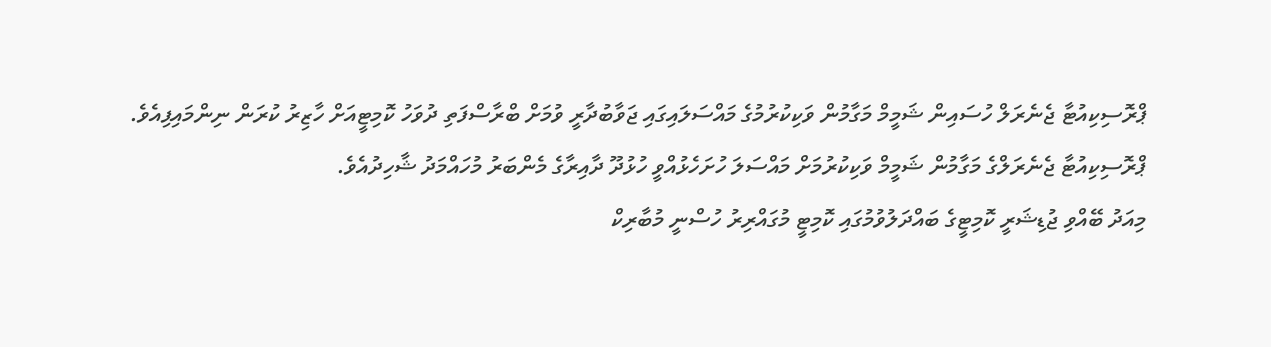ޕްރޮސިކިއުޓާ ޖެނެރަލް ހުސައިން ޝަމީމް މަގާމުން ވަކިކުރުމުގެ މައްސަލައިގައި ޖަވާބުދާރީ ވުމަށް ބްރާސްފަތި ދުވަހު ކޮމިޓީއަށް ހާޒިރު ކުރަން ނިންމައިފިއެވެ.
ޕްރޮސިކިއުޓާ ޖެނެރަލްގެ މަގާމުން ޝަމީމް ވަކިކުރުމަށް މައްސަލަ ހުށަހެޅުއްވީ ހުޅުދޫ ދާއިރާގެ މެންބަރު މުހައްމަދު ޝާހިދުއެވެ.
މިއަދު ބޭއްވި ޖުޑިޝަރީ ކޮމިޓީގެ ބައްދަލުވުމުގައި ކޮމިޓީ މުގައްރިރު ހުސްނީ މުބާރިކް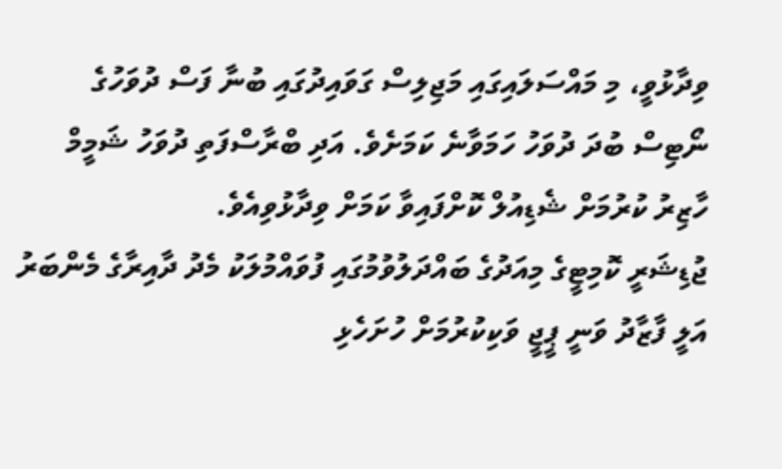ވިދާޅުވީ، މި މައްސަލައިގައި މަޖިލިސް ގަވައިދުގައި ބުނާ ފަސް ދުވަހުގެ ނޯޓިސް ބުދަ ދުވަހު ހަމަވާނެ ކަމަށެވެ. އަދި ބްރާސްފަތި ދުވަހު ޝަމީމް ހާޒިރު ކުރުމަށް ޝެޑިއުލް ކޮށްފައިވާ ކަމަށް ވިދާޅުވިއެވެ.
ޖުޑިޝަރީ ކޮމިޓީގެ މިއަދުގެ ބައްދަލުވުމުގައި ފުވައްމުލަކު މެދު ދާއިރާގެ މެންބަރު އަލީ ފާޒާދު ވަނީ ޕީޖީ ވަކިކުރުމަށް ހުށަހެޅި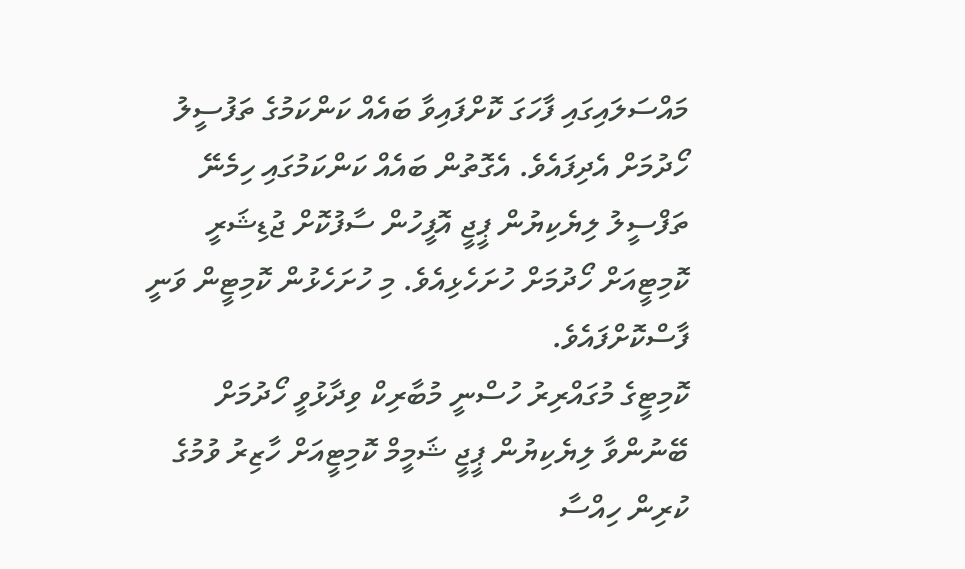މައްސަލައިގައި ފާހަގަ ކޮށްފައިވާ ބައެއް ކަންކަމުގެ ތަފުސީލު ހޯދުމަށް އެދިފައެވެ. އެގޮތުން ބައެއް ކަންކަމުގައި ހިމެނޭ ތަފްސީލު ލިޔެކިޔުން ޕީޖީ އޮފީހުން ސާފުކޮށް ޖުޑިޝަރީ ކޮމިޓީއަށް ހޯދުމަށް ހުށަހެޅިއެވެ. މި ހުށަހެޅުން ކޮމިޓީން ވަނީ ފާސްކޮށްފައެވެ.
ކޮމިޓީގެ މުގައްރިރު ހުސްނީ މުބާރިކް ވިދާޅުވީ ހޯދުމަށް ބޭނުންވާ ލިޔެކިޔުން ޕީޖީ ޝަމީމް ކޮމިޓީއަށް ހާޒިރު ވުމުގެ ކުރިން ހިއްސާ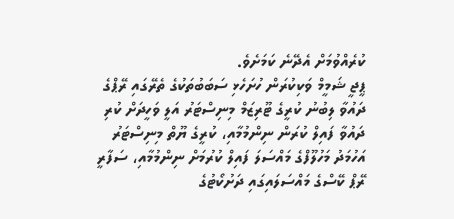ކުރެއްވުމަށް އެދޭނެ ކަމަށެވެ.
ޕީޖީ ޝަމީމް ވަކިކުރަން ހުށަހެޅި ސަބަބުތަކުގެ ތެރޭގައި ރޭޕްގެ ދައުވާ ލިބުނު ކުރީގެ ޓޫރިޒަމް މިނިސްޓަރު އަލީ ވަހީދަށް ކުރި ދައުވާ ފައިލް ކުރަން ނިންމުމާއި، ކުރީގެ ޔޫތް މިނިސްޓަރު އަހުމަދު މަހުލޫފްގެ މައްސަލަ ފައިލް ކުރުމަށް ނިންމުމާއި، ސަފާރީ ރޭޕް ކޭސްގެ މައްސަލައިގައި ދަށުކޯޓުގެ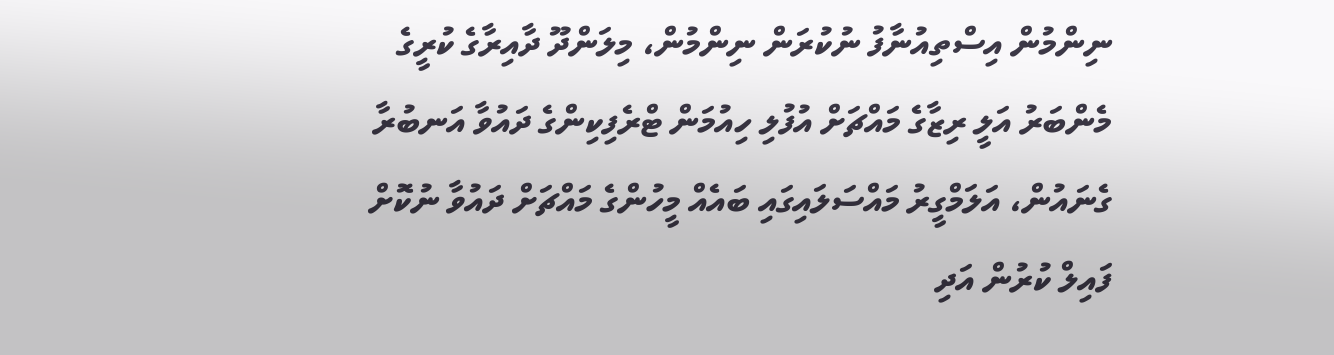ނިންމުން އިސްތިއުނާފު ނުކުރަން ނިންމުން، މިލަންދޫ ދާއިރާގެ ކުރީގެ މެންބަރު އަލީ ރިޒާގެ މައްޗަށް އުފުލި ހިއުމަން ޓްރެފިކިންގެ ދައުވާ އަނބުރާ ގެނައުން، އަލަމްގީރު މައްސަލައިގައި ބައެއް މީހުންގެ މައްޗަށް ދައުވާ ނުކޮށް ފައިލް ކުރުން އަދި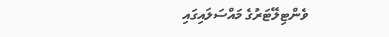ވެންޓިލޭޓަރުގެ މައްސަލައިގައި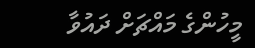މީހުންގެ މައްޗަށް ދައުވާ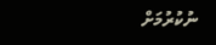ނުކުރުމަށް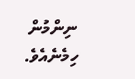ނިންމުން ހިމެނެއެވެ.